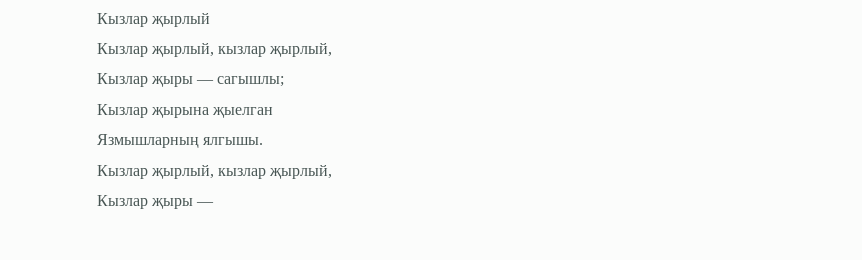Кызлар җырлый
Кызлар җырлый, кызлар җырлый,
Кызлар җыры — сагышлы;
Кызлар җырына җыелган
Язмышларның ялгышы.
Кызлар җырлый, кызлар җырлый,
Кызлар җыры —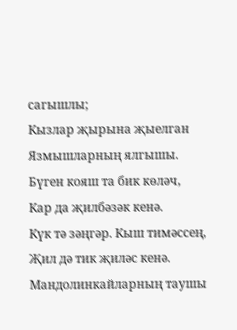сагышлы;
Кызлар җырына җыелган
Язмышларның ялгышы.
Бүген кояш та бик көләч,
Кар да җилбәзәк кенә.
Күк тә зәңгәр. Кыш тимәссең,
Җил дә тик җиләс кенә.
Мандолинкайларның таушы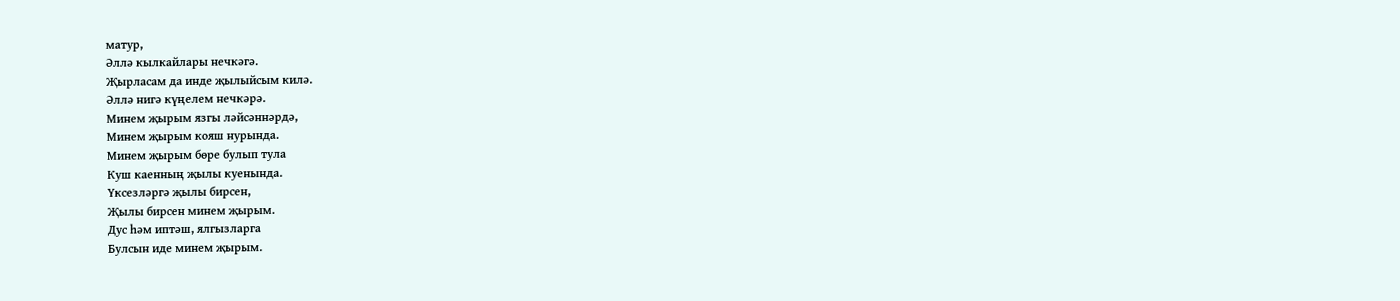матур,
Әллә кылкайлары нечкәгә.
Җырласам да инде җылыйсым килә.
Әллә нигә күңелем нечкәрә.
Минем җырым язгы ләйсәннәрдә,
Минем җырым кояш нурында.
Минем җырым бөре булып тула
Куш каенның җылы куенында.
Үксезләргә җылы бирсен,
Җылы бирсен минем җырым.
Дус һәм иптәш, ялгызларга
Булсын иде минем җырым.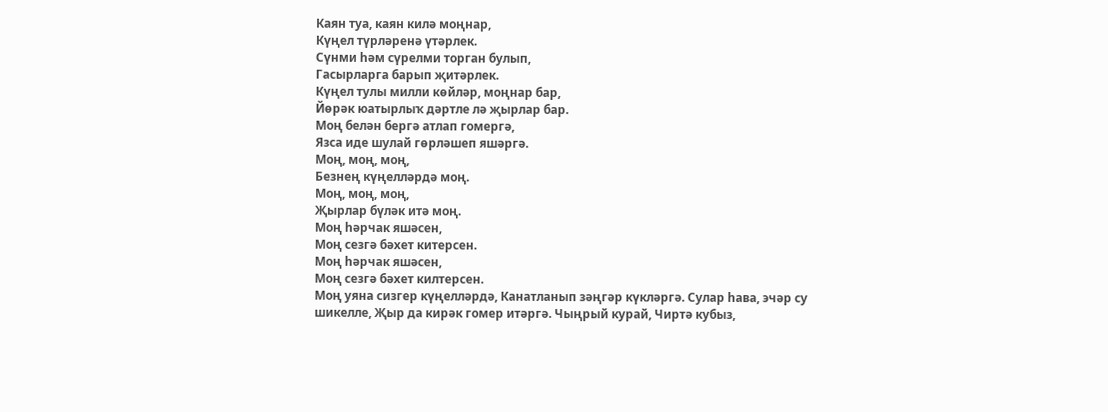Каян туа, каян килә моңнар,
Күңел түрләренә үтәрлек.
Сүнми һәм сүрелми торган булып,
Гасырларга барып җитәрлек.
Күңел тулы милли көйләр, моңнар бар,
Йөрәк юатырлыҡ дәртле лә җырлар бар.
Моң белән бергә атлап гомергә,
Язса иде шулай гөрләшеп яшәргә.
Моң, моң, моң,
Безнең күңелләрдә моң.
Моң, моң, моң,
Җырлар бүләк итә моң.
Моң һәрчак яшәсен,
Моң сезгә бәхет китерсен.
Моң һәрчак яшәсен,
Моң сезгә бәхет килтерсен.
Моң уяна сизгер күңелләрдә, Канатланып зәңгәр күкләргә. Сулар һава, эчәр су шикелле, Җыр да кирәк гомер итәргә. Чыңрый курай, Чиртә кубыз,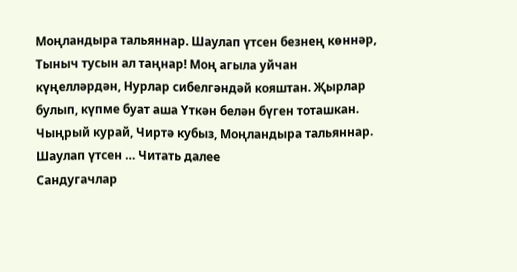Моңландыра тальяннар. Шаулап үтсен безнең көннәр, Тыныч тусын ал таңнар! Моң агыла уйчан күңелләрдән, Нурлар сибелгәндәй кояштан. Җырлар булып, күпме буат аша Үткән белән бүген тоташкан. Чыңрый курай, Чиртә кубыз, Моңландыра тальяннар. Шаулап үтсен … Читать далее
Сандугачлар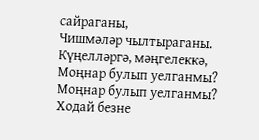сайраганы,
Чишмәләр чылтыраганы.
Күңелләргә, мәңгелеккә,
Моңнар булып уелганмы?
Моңнар булып уелганмы?
Ходай безне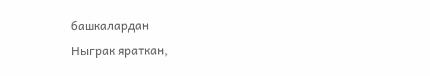башкалардан
Ныграк яраткан,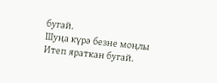бугай.
Шуңа күрә безне моңлы
Итеп яраткан бугай.